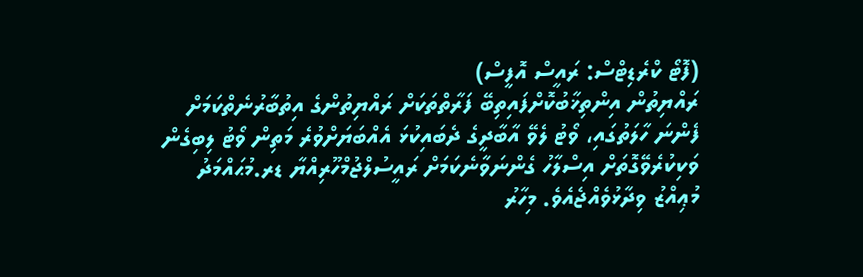(ފޮޓޯ ކްރެޑިޓްސް: ރައީސް އޮފީސް)
ރައްޔިތުން އިންތިޚާބުކޮށްފައިތިބޭ ފަރާތްތަކަށް ރައްޔިތުންގެ އިތުބާރުނެތްކަމަށް ފެންނަ ހާލަތުގައި، ވޯޓު ލެވޭ އާބާދީގެ ދެބައިކުޅަ އެއްބަޔަށްވުރެ މަތިން ވޯޓު ލިބިގެން ވަކިކުރެވޭގޮތަށް އިސްލާހު ގެންނަވާނެކަމަށް ރައީސުލްޖުމްހޫރިއްޔާ ޑރ.މުޙައްމަދު މުޢިއްޒު ވިދާޅުވެއްޖެއެވެ. މިހާރު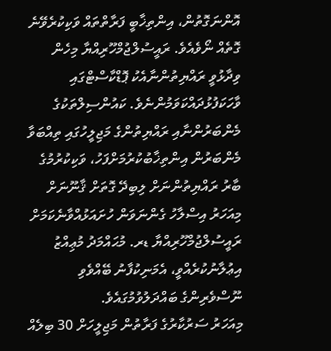އޮންނަގޮތުން، އިންތިޚާބީ ފަރާތްތައް ވަކިކުރެވޭނެ ގޮތެއް ނޯވެއެވެ. ރައީސުލްޖުމްހޫރިއްޔާ މިހެން ވިދާޅުވީ ރައްޔިތުންނާއެކު ޕޮޑްކާސްޓްގައި ވާހަކަފުޅުދައްކަވަމުންނެވެ. ކައުންސިލްތަކުގެ މެންބަރުންނާއި ރައްޔިތުންގެ މަޖިލީހުގައި ތިއްބަވާ މެންބަރުން އިންތިޚާބުކުރުމަށްފަހު، ވަކިކުރުމުގެ ބާރު ރައްޔިތުންނަށް ލިބިދޭ ގޮތަށް ޤާނޫނަށް މިއަހަރު އިސްލާހު ގެންނަވަން ހުށައަޅުއްވާނެކަމަށް ރައީސުލްޖުމްހޫރިއްޔާ ޑރ. މުޙައްމަދު މުޢިއްޒު އިޢުލާނުކުރެއްވީ، އެމަނިކުފާނު ބޭއްވެވި ނޫސްވެރިންގެ ބައްދަލުވުމުގައެވެ.
މިއަހަރު ސަރުކާރުގެ ފަރާތުން މަޖިލީހަށް 30 ބިލެއް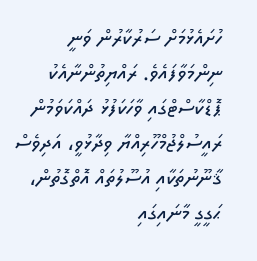ހުށައެޅުމަށް ސަރުކާރުން ވަނީ ނިންމަވާފައެވެ. ރައްޔިތުންނާއެކު ޕޮޑްކާސްޓްގައި ވާހަކަފުޅު ދައްކަވަމުން ރައީސުލްޖުމްހޫރިއްޔާ ވިދާޅުވީ، އަދިވެސް ޤާނޫނުތަކާއި އުސޫލުތައް އޮތްގޮތުން، ޙަގީގީ މާނައިގައި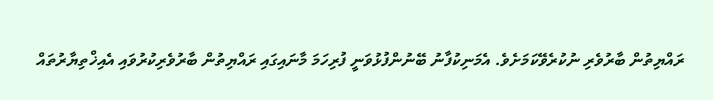ރައްޔިތުން ބާރުވެރި ނުކުރެވޭކަމަށެވެ. އެމަނިކުފާނު ބޭނުންފުޅުވަނީ ފުރިހަމަ މާނައިގައި ރައްޔިތުން ބާރުވެރިކުރުވައި އެއިޚްތިޔާރުތައް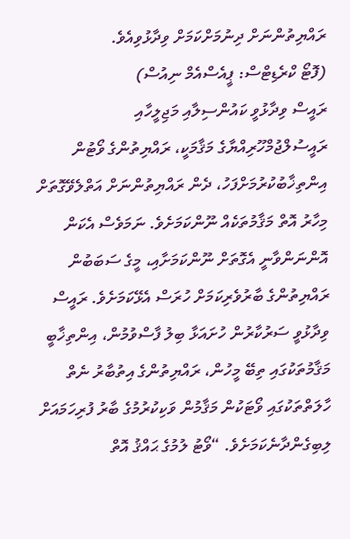ރައްޔިތުންނަށް ދިނުމަށްކަމަށް ވިދާޅުވިއެވެ.
(ފޮޓޯ ކްރެޑިޓްސް: ޕީއެސްއެމް ނިއުސް)
ރައީސް ވިދާޅުވީ ކައުންސިލާއި މަޖިލީހާއި ރައީސުލްޖުމްހޫރިއްޔާގެ މަޤާމަކީ، ރައްޔިތުންގެ ވޯޓުން އިންތިޚާބުކުރުމަށްފަހު، ދެން ރައްޔިތުންނަށް އަތްލެވޭގޮތަށް މިހާރު އޮތް މަޤާމުތަކެއް ނޫންކަމަށެވެ. ނަމަވެސް އެކަން އޮންނަންވާނީ އެގޮތަށް ނޫންކަމަށާއި، މީގެ ސަބަބުން ރައްޔިތުންގެ ބާރުވެރިކަމަށް ހުރަސް އެޅޭކަމަށެވެ. ރައީސް ވިދާޅުވީ ސަރުކާރުން ހުށައަޅާ ބިލު ފާސްވުމުން، އިންތިޚާބީ މަޤާމުތަކުގައި ތިބޭ މީހުން، ރައްޔިތުންގެ އިތުބާރު ނެތް ހާލަތްތަކުގައި ވޯޓަކުން މަޤާމުން ވަކިކުރުމުގެ ބާރު ފުރިހަމައަށް ލިބިގެންދާނެކަމަށެވެ. “ވޯޓު ލުމުގެ ޙައްޤު އޮތް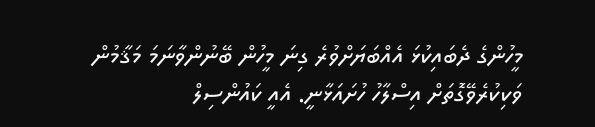މީހުންގެ ދެބައިކުޅަ އެއްބަޔަށްވުރެ ގިނަ މީހުން ބޭނުންވާނަމަ މަޤާމުން ވަކިކުރެވޭގޮތަށް އިސްލާހު ހުށައަޅާނީ. އެއީ ކައުންސިލް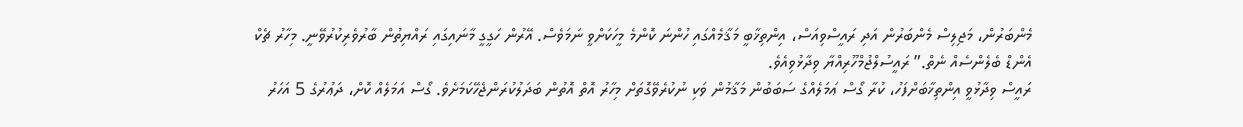މެންބަރުން، މަޖިލިސް މެންބަރުން އަދި ރައީސްވިއަސް، އިންތިޚާބީ މަޤާމެއްގައި ހުންނަ ކޮންމެ މީހަކަށްވީ ނަމަވެސް. އޭރުން ހަގީގީ މާނައިގައި ރައްޔިތުން ބާރުވެރިކުރުވޭނީ. މިހާރު ޗެކް އެންޑް ބެލެންސެއް ނެތް.” ރައީސުލްޖުމްހޫރިއްޔާ ވިދާޅުވިއެވެ.
ރައީސް ވިދާޅުވީ އިންތިޚާބަށްފަހު، ކުރާ ގޯސް ޢަމަލެއްގެ ސަބަބުން މަޤާމުން ވަކި ނުކުރެވޭގޮތަށް މިހާރު އޮތް އޮތުން ބަދަލުކުރަންޖެހޭކަމަށެވެ. ގޯސް އަމަލެއް ކޮށް، ދަޢުރުގެ 5 އަހަރު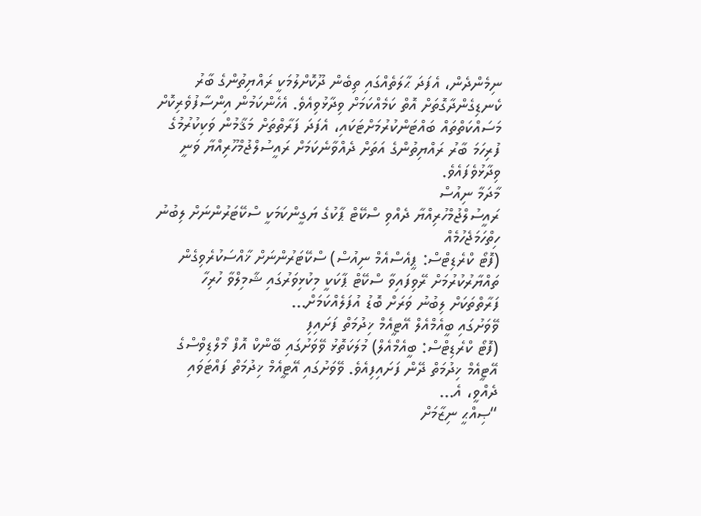ނިމެންދެން، އެފަދަ ޙާލަތެއްގައި ތިބެން ދޫކޮށްލުމަކީ ރައްޔިތުންގެ ބާރު ކެނޑިގެންދާގޮތަށް އޮތް ކަމެއްކަމަށް ވިދާޅުވިއެވެ. އެހެންކަމުން އިންސާފުވެރިކޮށް މަސައްކަތްތައް ބައްޓަންކުރުމަށްޓަކައި، އެފަދަ ފަރާތްތަށް މަޤާމުން ވަކިކުރުމުގެ ފުރިހަމަ ބާރު ރައްޔިތުންގެ އަތަށް ދެއްވާނެކަމަށް ރައީސުލްޖުމްހޫރިއްޔާ ވަނީ ވިދާޅުވެފައެވެ.
މާދަމާ ނިއުސް
ރައީސުލްޖުމްހުރިއްޔާ ދެއްވި ސްކޭޓް ޕާކުގެ ޔަގީންކަމަކީ ސްކޭޓަރުންނަށް ލިބުނު ހިތްހަމަޖެހުމެއް
(ފޮޓޯ ކްރެޑިޓްސް: ޕީއެސްއެމް ނިއުސް) ސްކޭޓަރުންނަށް ޚާއްސަކުރެވިގެން ތައްޔާރުކުރުމަށް ރޭވިފައިވާ ސްކޭޓް ޕާކަކީ މިކުޅިވަރުގައި ޝާމިލްވާ ހުރިހާ ފަރާތްތަކަށް ލިބުނު ވަރަށް ބޮޑު އުފަލެއްކަމަށް...
ވޭވަށުގައި ބީއެމްއެލް އޭޓީއެމް ޚިދުމަތް ފަށައިފި
(ފޮޓޯ ކްރެޑިޓްސް: ބީއެމްއެލް) މުލަކަތޮޅު ވޭވަށުގައި ބޭންކް އޮފް މޯލްޑިވްސްގެ އޭޓީއެމް ޚިދުމަތް ދޭން ފަށައިފިއެވެ. ވޭވަށުގައި އޭޓީއެމް ޚިދުމަތް ފައްޓަވައި ދެއްވީ، އެ...
“ޞިއްޙީ ނިޒާމަށް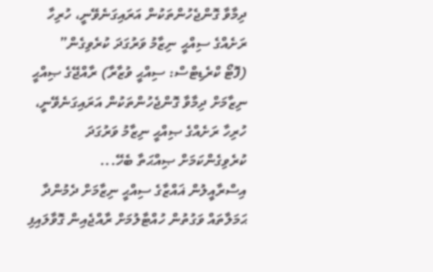ދިމާވާ ގޮންޖެހުންތަކުން އަރައިގަނެވޭނީ، ހުރިހާ ރަށެއްގެ ސިއްޙީ ނިޒާމު ވަރުގަދަ ކުރެވިގެން”
(ފޮޓޯ ކްރެޑިޓްސް: ސިއްޙީ ވުޒާރާ) ރާއްޖޭގެ ޞިއްޙީ ނިޒާމަށް ދިމާވާ ގޮންޖެހުންތަކުން އަރައިގަނެވޭނީ، ހުރިހާ ރަށެއްގެ ޞިއްޙީ ނިޒާމު ވަރުގަދަ ކުރެވިގެންކަމަށް ޞިއްޙަތާ ބެހޭ...
އިސްރާއީލުން ޣައްޒާގެ ސިއްޙީ ނިޒާމަށް ދެމުންދާ ޙަމަލާތައް ވަގުތުން ހުއްޓާލުމަށް ރާއްޖެއިން ގޮވާލައިފި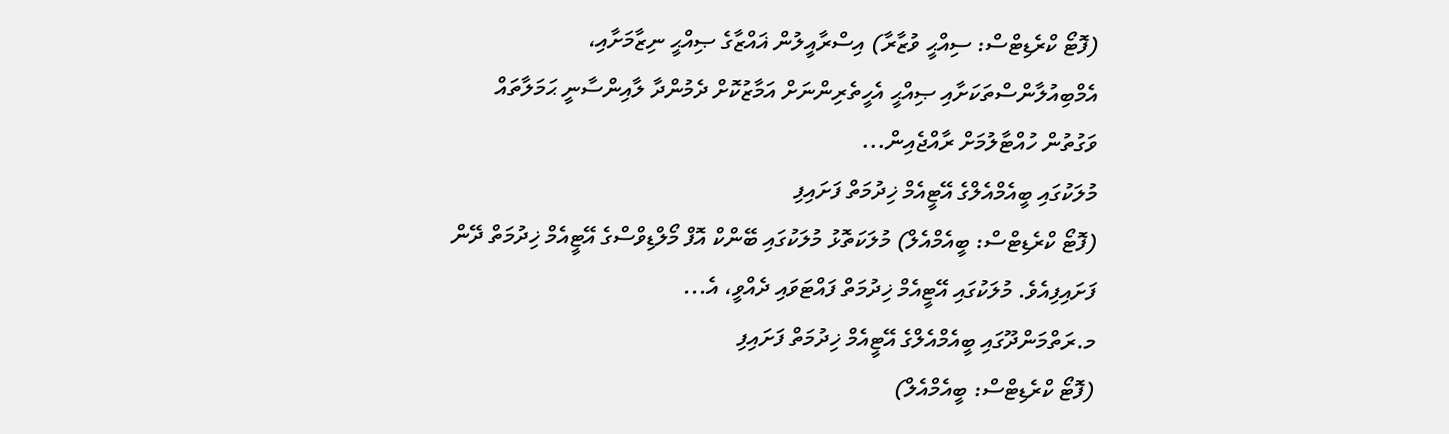(ފޮޓޯ ކްރެޑިޓްސް: ސިއްޙީ ވުޒާރާ) އިސްރާއީލުން ޣައްޒާގެ ޞިއްޙީ ނިޒާމަށާއި، އެމްބިއުލާންސްތަކަށާއި ޞިއްޙީ އެހީތެރިންނަށް އަމާޒުކޮށް ދެމުންދާ ލާއިންސާނީ ޙަމަލާތައް ވަގުތުން ހުއްޓާލުމަށް ރާއްޖެއިން...
މުލަކުގައި ބީއެމްއެލްގެ އޭޓީއެމް ޚިދުމަތް ފަށައިފި
(ފޮޓޯ ކްރެޑިޓްސް: ބީއެމްއެލް) މުލަކަތޮޅު މުލަކުގައި ބޭންކް އޮފް މޯލްޑިވްސްގެ އޭޓީއެމް ޚިދުމަތް ދޭން ފަށައިފިއެވެ. މުލަކުގައި އޭޓީއެމް ޚިދުމަތް ފައްޓަވައި ދެއްވީ، އެ...
މ.ރަތްމަންދޫގައި ބީއެމްއެލްގެ އޭޓީއެމް ޚިދުމަތް ފަށައިފި
(ފޮޓޯ ކްރެޑިޓްސް: ބީއެމްއެލް)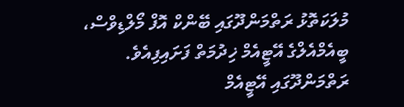މުލަކަތޮޅު ރަތްމަންދޫގައި ބޭންކް އޮފް މޯލްޑިވްސް، ބީއެމްއެލްގެ އޭޓީއެމް ޚިދުމަތް ފަށައިފިއެވެ. ރަތްމަންދޫގައި އޭޓީއެމް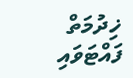ޚިދުމަތް ފައްޓަވައި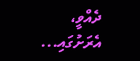ދެއްވީ، އެރަށުގައި...